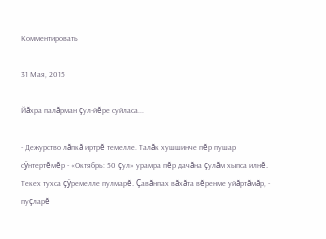Комментировать

31 Мая, 2015

Йăхра палăрман çул-йĕре суйласа...

- Дежурство лăпкă иртрĕ темелле. Талăк хушшинче пĕр пушар сÿнтертĕмĕр - «Октябрь: 50 çул» урамра пĕр дачăна çулăм хыпса илнĕ. Текех тухса çÿремелле пулмарĕ. Çавăнпах вăхăта вĕренме уйăртăмăр, - пуçларĕ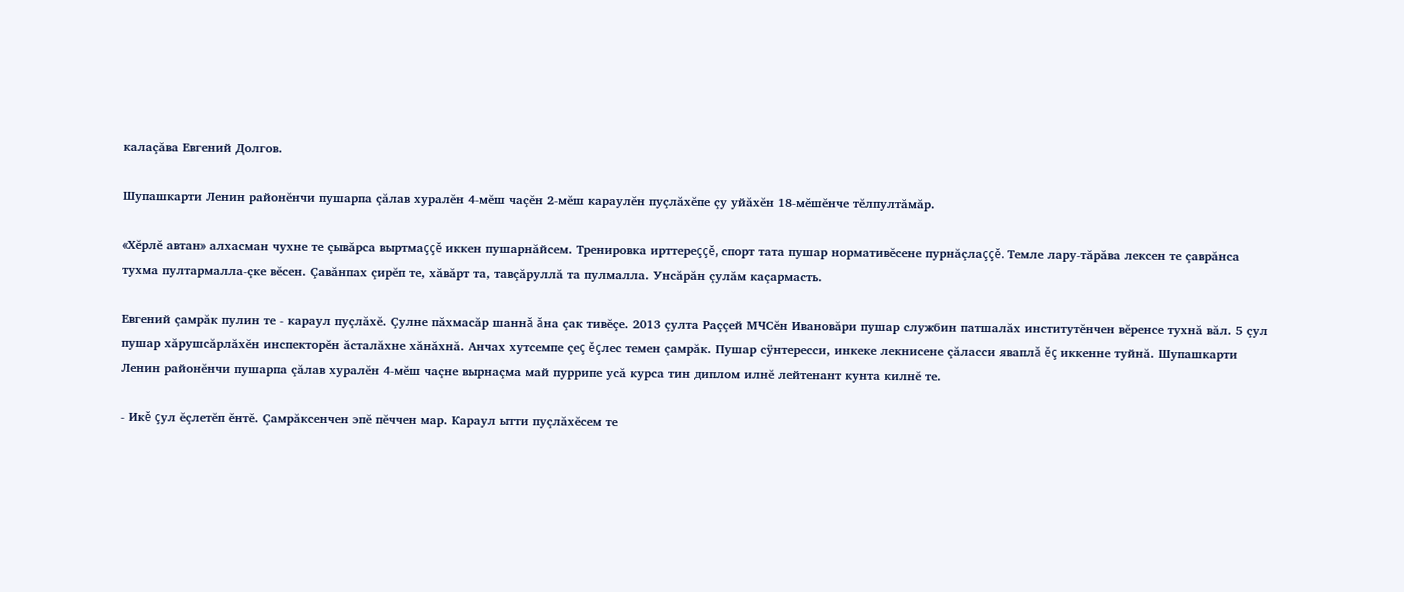калаçăва Евгений Долгов.

Шупашкарти Ленин районĕнчи пушарпа çăлав хуралĕн 4-мĕш чаçĕн 2-мĕш караулĕн пуçлăхĕпе çу уйăхĕн 18-мĕшĕнче тĕлпултăмăр.

«Хĕрлĕ автан» алхасман чухне те çывăрса выртмаççĕ иккен пушарнăйсем. Тренировка ирттереççĕ, спорт тата пушар нормативĕсене пурнăçлаççĕ. Темле лару-тăрăва лексен те çаврăнса тухма пултармалла-çке вĕсен. Çавăнпах çирĕп те, хăвăрт та, тавçăруллă та пулмалла. Унсăрăн çулăм каçармасть.

Евгений çамрăк пулин те - караул пуçлăхĕ. Çулне пăхмасăр шаннă ăна çак тивĕçе. 2013 çулта Раççей МЧСĕн Ивановăри пушар службин патшалăх институтĕнчен вĕренсе тухнă вăл. 5 çул пушар хăрушсăрлăхĕн инспекторĕн ăсталăхне хăнăхнă. Анчах хутсемпе çеç ĕçлес темен çамрăк. Пушар сÿнтересси, инкеке лекнисене çăласси яваплă ĕç иккенне туйнă. Шупашкарти Ленин районĕнчи пушарпа çăлав хуралĕн 4-мĕш чаçне вырнаçма май пуррипе усă курса тин диплом илнĕ лейтенант кунта килнĕ те.

- Икĕ çул ĕçлетĕп ĕнтĕ. Çамрăксенчен эпĕ пĕччен мар. Караул ытти пуçлăхĕсем те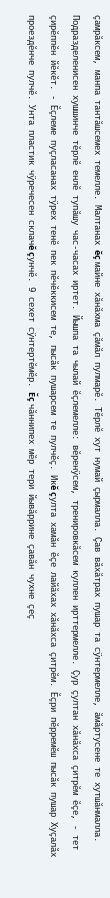çамрăксем, манпа тантăшсемех темелле. Малтанах ĕç майне хăнăхма çăмăл пулмарĕ. Тĕрлĕ хут нумай çырмалла. Çав вăхăтрах пушар та сÿнтермелле, ăмăртусене те хутшăнмалла. Подразделенисен хушшинче тĕрлĕ енлĕ тупăшу час-часах иртет. Йышпа та чылай ĕçлемелле: вĕренÿсем, тренировкăсем куллен ирттермелле. Çур çултан хăнăхса çитрĕм ĕçе, - тет çирĕппĕн йĕкĕт. - Ĕçлеме пуçласанах тÿрех тенĕ пек пĕчĕккисем те, пысăк пушарсем те пулчĕç. Икĕ çулта хамăн ĕçе лайăхах хăнăхса çитрĕм. Ĕçри пĕрремĕш пысăк пушар Хуçалăх проездĕнче пулчĕ. Унта пластик чÿречесен склачĕ çунчĕ. 9 сехет сÿнтертĕмĕр. Ĕç чăннипех мĕр тери йывăррине çавăн чухне çеç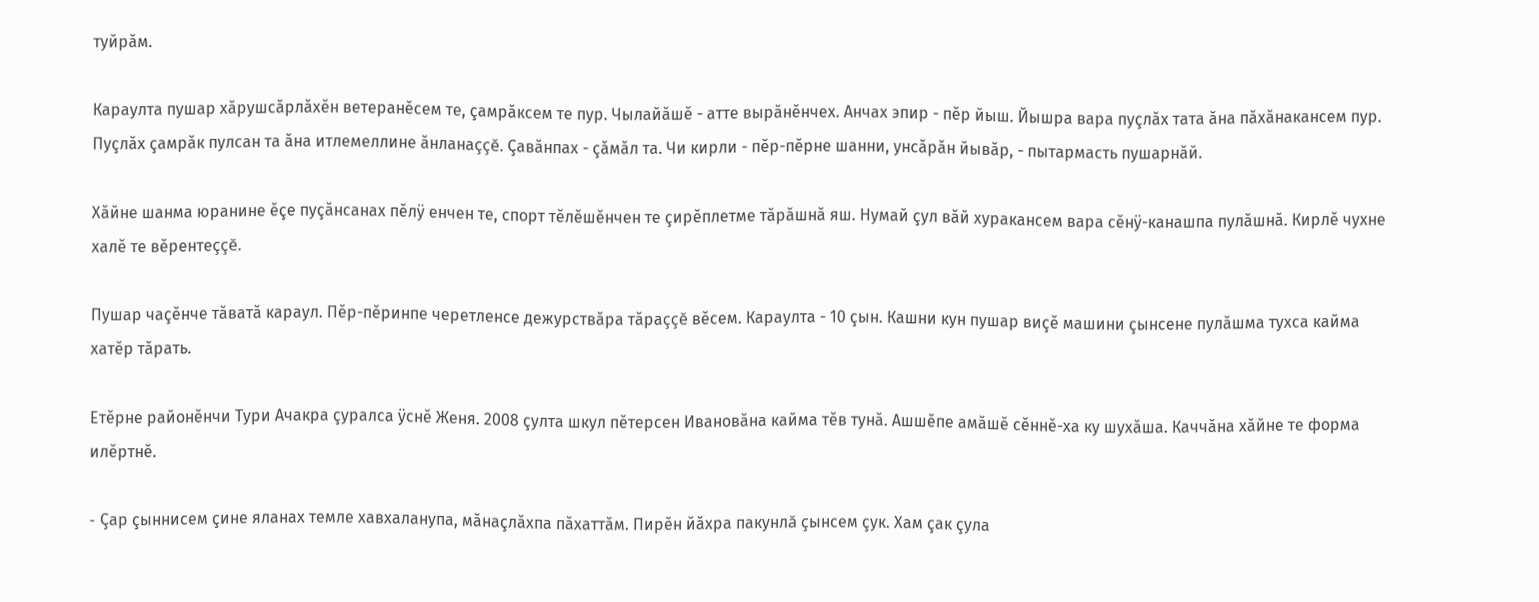туйрăм.

Караулта пушар хăрушсăрлăхĕн ветеранĕсем те, çамрăксем те пур. Чылайăшĕ - атте вырăнĕнчех. Анчах эпир - пĕр йыш. Йышра вара пуçлăх тата ăна пăхăнакансем пур. Пуçлăх çамрăк пулсан та ăна итлемеллине ăнланаççĕ. Çавăнпах - çăмăл та. Чи кирли - пĕр-пĕрне шанни, унсăрăн йывăр, - пытармасть пушарнăй.

Хăйне шанма юранине ĕçе пуçăнсанах пĕлÿ енчен те, спорт тĕлĕшĕнчен те çирĕплетме тăрăшнă яш. Нумай çул вăй хуракансем вара сĕнÿ-канашпа пулăшнă. Кирлĕ чухне халĕ те вĕрентеççĕ.

Пушар чаçĕнче тăватă караул. Пĕр-пĕринпе черетленсе дежурствăра тăраççĕ вĕсем. Караулта - 10 çын. Кашни кун пушар виçĕ машини çынсене пулăшма тухса кайма хатĕр тăрать.

Етĕрне районĕнчи Тури Ачакра çуралса ÿснĕ Женя. 2008 çулта шкул пĕтерсен Ивановăна кайма тĕв тунă. Ашшĕпе амăшĕ сĕннĕ-ха ку шухăша. Каччăна хăйне те форма илĕртнĕ.

- Çар çыннисем çине яланах темле хавхаланупа, мăнаçлăхпа пăхаттăм. Пирĕн йăхра пакунлă çынсем çук. Хам çак çула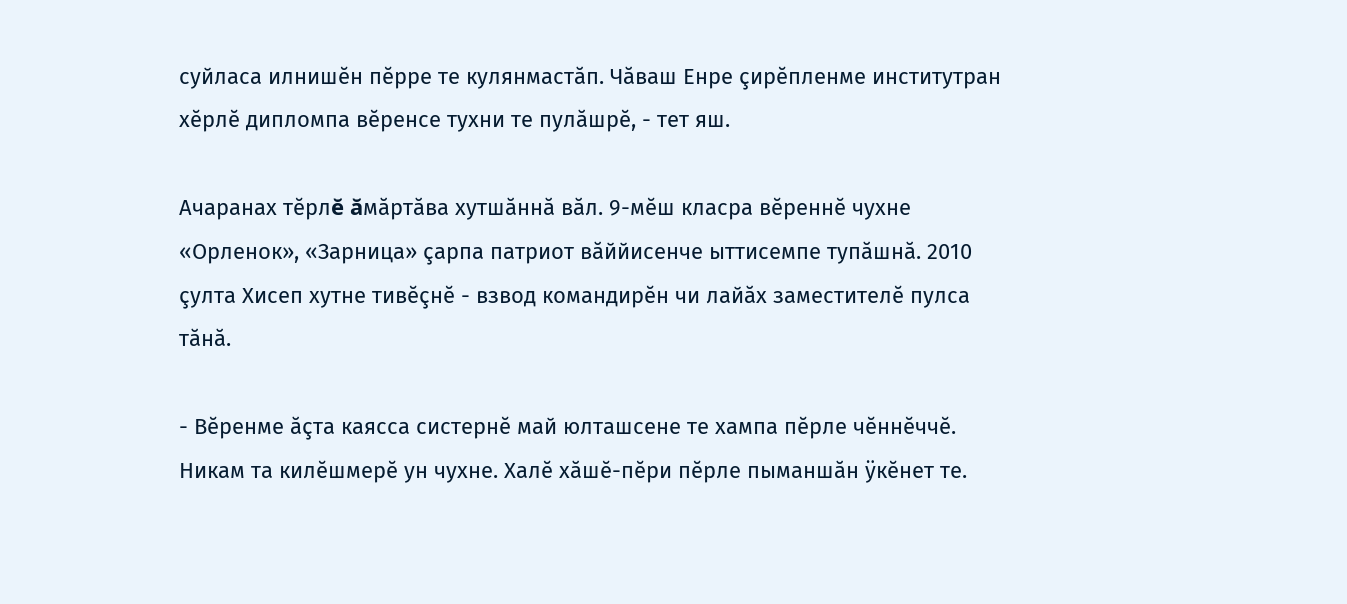суйласа илнишĕн пĕрре те кулянмастăп. Чăваш Енре çирĕпленме институтран хĕрлĕ дипломпа вĕренсе тухни те пулăшрĕ, - тет яш.

Ачаранах тĕрлĕ ăмăртăва хутшăннă вăл. 9-мĕш класра вĕреннĕ чухне «Орленок», «Зарница» çарпа патриот вăййисенче ыттисемпе тупăшнă. 2010 çулта Хисеп хутне тивĕçнĕ - взвод командирĕн чи лайăх заместителĕ пулса тăнă.

- Вĕренме ăçта каясса систернĕ май юлташсене те хампа пĕрле чĕннĕччĕ. Никам та килĕшмерĕ ун чухне. Халĕ хăшĕ-пĕри пĕрле пыманшăн ÿкĕнет те.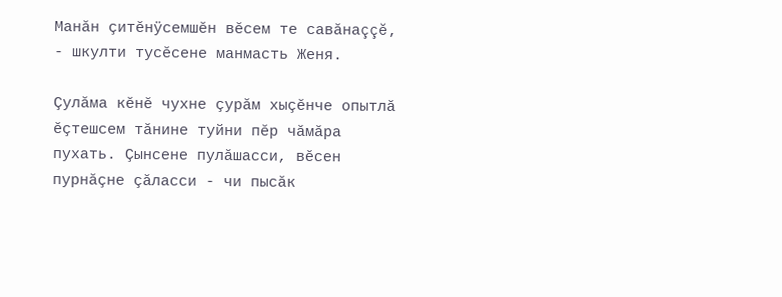Манăн çитĕнÿсемшĕн вĕсем те савăнаççĕ, - шкулти тусĕсене манмасть Женя.

Çулăма кĕнĕ чухне çурăм хыçĕнче опытлă ĕçтешсем тăнине туйни пĕр чăмăра пухать. Çынсене пулăшасси, вĕсен пурнăçне çăласси - чи пысăк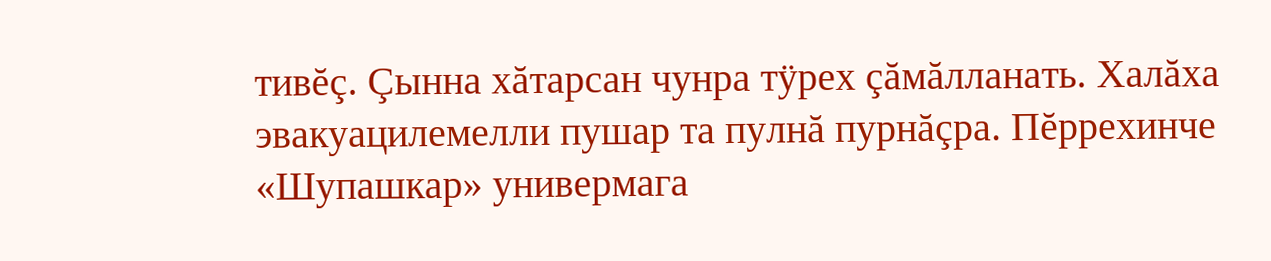тивĕç. Çынна хăтарсан чунра тÿрех çăмăлланать. Халăха эвакуацилемелли пушар та пулнă пурнăçра. Пĕррехинче «Шупашкар» универмага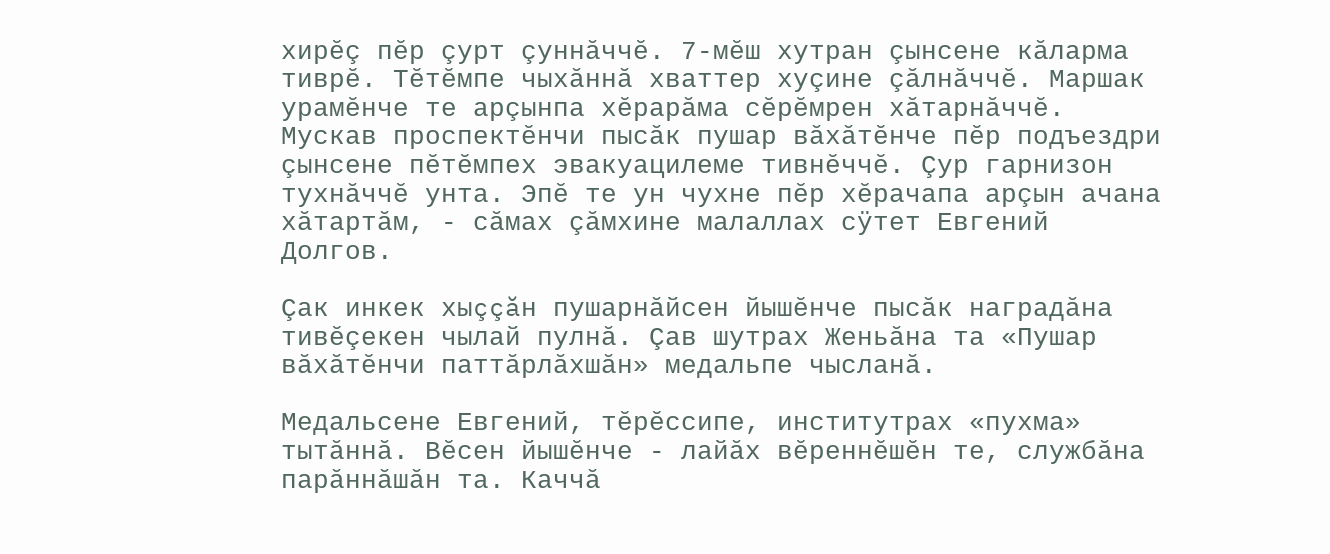хирĕç пĕр çурт çуннăччĕ. 7-мĕш хутран çынсене кăларма тиврĕ. Тĕтĕмпе чыхăннă хваттер хуçине çăлнăччĕ. Маршак урамĕнче те арçынпа хĕрарăма сĕрĕмрен хăтарнăччĕ. Мускав проспектĕнчи пысăк пушар вăхăтĕнче пĕр подъездри çынсене пĕтĕмпех эвакуацилеме тивнĕччĕ. Çур гарнизон тухнăччĕ унта. Эпĕ те ун чухне пĕр хĕрачапа арçын ачана хăтартăм, - сăмах çăмхине малаллах сÿтет Евгений Долгов.

Çак инкек хыççăн пушарнăйсен йышĕнче пысăк наградăна тивĕçекен чылай пулнă. Çав шутрах Женьăна та «Пушар вăхăтĕнчи паттăрлăхшăн» медальпе чысланă.

Медальсене Евгений, тĕрĕссипе, институтрах «пухма» тытăннă. Вĕсен йышĕнче - лайăх вĕреннĕшĕн те, службăна парăннăшăн та. Каччă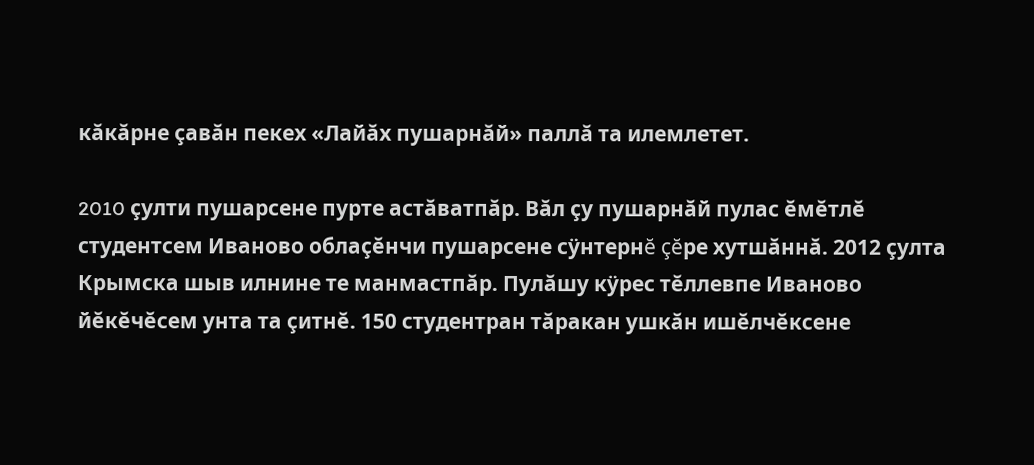кăкăрне çавăн пекех «Лайăх пушарнăй» паллă та илемлетет.

2010 çулти пушарсене пурте астăватпăр. Вăл çу пушарнăй пулас ĕмĕтлĕ студентсем Иваново облаçĕнчи пушарсене сÿнтернĕ çĕре хутшăннă. 2012 çулта Крымска шыв илнине те манмастпăр. Пулăшу кÿрес тĕллевпе Иваново йĕкĕчĕсем унта та çитнĕ. 150 студентран тăракан ушкăн ишĕлчĕксене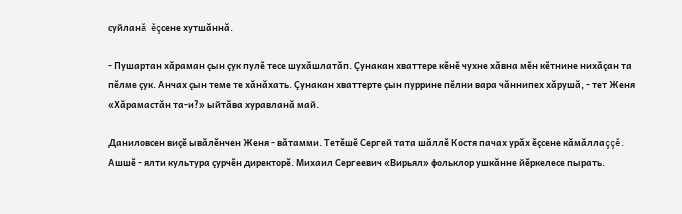суйланă ĕçсене хутшăннă.

- Пушартан хăраман çын çук пулĕ тесе шухăшлатăп. Çунакан хваттере кĕнĕ чухне хăвна мĕн кĕтнине нихăçан та пĕлме çук. Анчах çын теме те хăнăхать. Çунакан хваттерте çын пуррине пĕлни вара чăннипех хăрушă, - тет Женя «Хăрамастăн та-и?» ыйтăва хуравланă май.

Даниловсен виçĕ ывăлĕнчен Женя - вăтамми. Тетĕшĕ Сергей тата шăллĕ Костя пачах урăх ĕçсене кăмăллаççĕ. Ашшĕ - ялти культура çурчĕн директорĕ. Михаил Сергеевич «Вирьял» фольклор ушкăнне йĕркелесе пырать.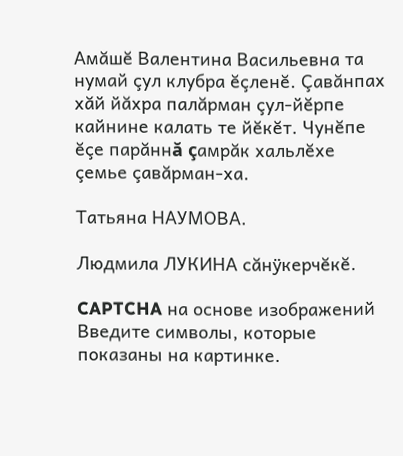Амăшĕ Валентина Васильевна та нумай çул клубра ĕçленĕ. Çавăнпах хăй йăхра палăрман çул-йĕрпе кайнине калать те йĕкĕт. Чунĕпе ĕçе парăннă çамрăк хальлĕхе çемье çавăрман-ха.

Татьяна НАУМОВА.

Людмила ЛУКИНА сăнÿкерчĕкĕ.

CAPTCHA на основе изображений
Введите символы, которые показаны на картинке.